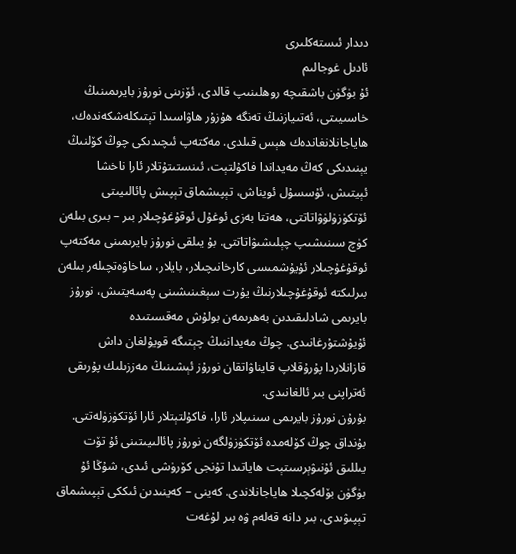دىدار ئىستەكلىرى
ئادىل غوجالىم
ئۇ بۈگۈن باشقىچە روھلىنىپ قالدى، ئۆزىنى نورۇز بايرىمىنىڭ خاسىيىتى، ئەتىيازنىڭ تەنگە ھۇزۇر ھاۋاسىدا تېتىكلەشكەندەك، ھاياجانلانغاندەك ھېس قىلدى. مەكتەپ ئىچىدىكى چوڭ كۆلنىڭ يېنىدىكى كەڭ مەيداندا فاكۇلتېت، ئىنستىتۇتلار ئارا ناخشا ئېيتىش، ئۇسسۇل ئويناش، تېپىشماق تېپىش پائالىيىتى ئۆتكۈزۈلۈۋاتاتتى، ھەتتا بەزى ئوغۇل ئوقۇغۇچىلار بىر – بىرى بىلەن كۈچ سىنىشىپ چېلىشىۋاتاتتى. بۇ يىلقى نورۇز بايرىمىنى مەكتەپ ئوقۇغۇچىلار ئۇيۇشمىسى كارخانىچىلار، بايلار، ساخاۋەتچىلەر بىلەن بىرلىكتە ئوقۇغۇچىلارنىڭ يۇرت سېغىنىشىنى پەسەيتىش، نورۇز بايرىمى شادلىقىدىن بەھرىمەن بولۇش مەقسىتىدە ئۇيۇشتۇرغانىدى. چوڭ مەيداننىڭ چېتىگە قويۇلغان داش قازانلاردا پۇرۇقلاپ قايناۋاتقان نورۇز ئېشىنىڭ مەززىلىك پۇرىقى ئەتراپنى بىر ئالغانىدى.
بۇرۇن نورۇز بايرىمى سىنىپلار ئارا، فاكۇلتېتلار ئارا ئۆتكۈزۈلەتتى. بۇنداق چوڭ كۆلەمدە ئۆتكۈزۈلگەن نورۇز پائالىيىتىنى ئۇ تۆت يىللىق ئۇنىۋېرسىتېت ھاياتىدا تۇنجى كۆرۈشى ئىدى، شۇڭا ئۇ بۈگۈن بۆلەكچىلا ھاياجانلاندى. كەينى – كەينىدىن ئىككى تېپىشماق تېپىۋىدى، بىر دانە قەلەم ۋە بىر لۇغەت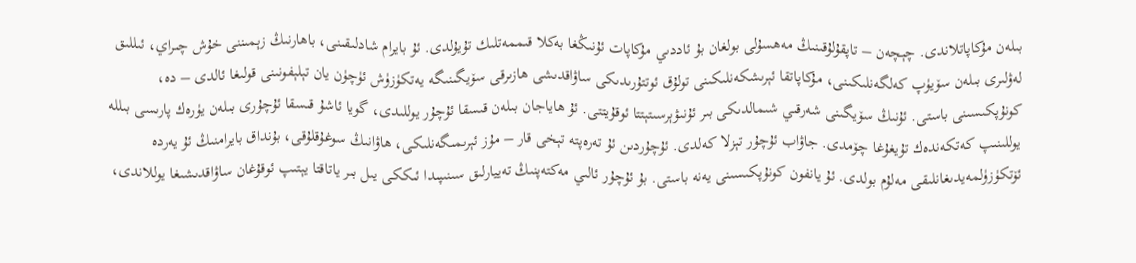بىلەن مۇكاپاتلاندى. چېچەن – تاپقۇلۇقىنىڭ مەھسۇلى بولغان بۇ ئاددىي مۇكاپات ئۇنىڭغا بەكلا قىممەتلىك تۇيۇلدى. ئۇ بايرام شادلىقىنى، باھارنىڭ زېمىننى خۇش چىراي، ئىللىق لەۋلىرى بىلەن سۆيۈپ كەلگەنلىكىنى، مۇكاپاتقا ئېرىشكەنلىكىنى تولۇق ئوتتۇرىدىكى ساۋاقدىشى ھازىرقى سۆيگىنىگە يەتكۈزۈش ئۈچۈن يان تېلېفونىنى قولىغا ئالدى – دە، كونۇپكىسىنى باستى. ئۇنىڭ سۆيگىنى شەرقىي شىمالدىكى بىر ئۇنىۋېرسىتېتتا ئوقۇيتتى. ئۇ ھاياجان بىلەن قىسقا ئۇچۇر يوللىدى، گويا ئاشۇ قىسقا ئۇچۇرى بىلەن يۈرەك پارىسى بىللە يوللىنىپ كەتكەندەك تۇيغۇغا چۆمدى. جاۋاب ئۇچۇر تېزلا كەلدى. ئۇچۇردىن ئۇ تەرەپتە تېخى قار – مۇز ئېرىمىگەنلىكى، ھاۋانىڭ سوغۇقلۇقى، بۇنداق بايرامنىڭ ئۇ يەردە ئۆتكۈزۈلمەيدىغانلىقى مەلۇم بولدى. ئۇ يانفون كونۇپكىسىنى يەنە باستى. بۇ ئۇچۇر ئالىي مەكتەپنىڭ تەييارلىق سىنىپىدا ئىككى يىل بىر ياتاقتا يېتىپ ئوقۇغان ساۋاقدىشىغا يوللاندى،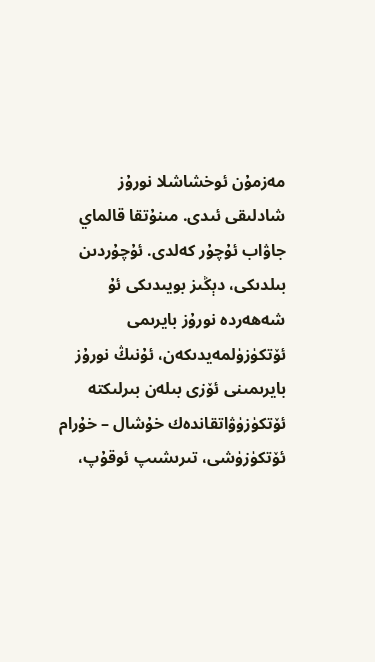مەزمۇن ئوخشاشلا نورۇز شادلىقى ئىدى. مىنۇتقا قالماي جاۋاب ئۇچۇر كەلدى. ئۇچۇردىن بىلدىكى، دېڭىز بويىدىكى ئۇ شەھەردە نورۇز بايرىمى ئۆتكۈزۈلمەيدىكەن، ئۇنىڭ نورۇز بايرىمىنى ئۆزى بىلەن بىرلىكتە ئۆتكۈزۈۋاتقاندەك خۇشال – خۇرام ئۆتكۈزۈشى، تىرىشىپ ئوقۇپ،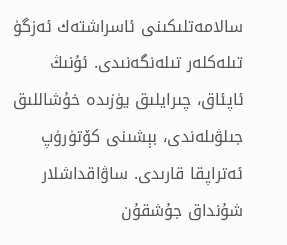سالامەتلىكىنى ئاسراشتەك ئەزگۈ تىلەكلەر تىلەنگەنىدى. ئۇنىڭ ئاپئاق، چىرايلىق يۈزىدە خۇشاللىق جىلۋىلەندى، بېشىنى كۆتۈرۈپ ئەتراپقا قارىدى. ساۋاقداشلار شۇنداق جۇشقۇن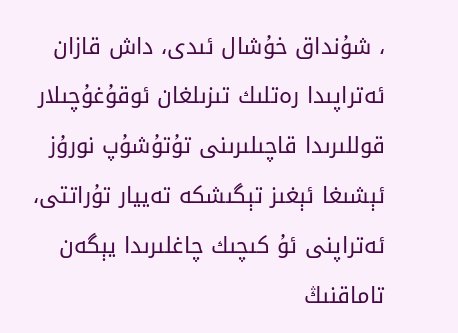، شۇنداق خۇشال ئىدى، داش قازان ئەتراپىدا رەتلىك تىزىلغان ئوقۇغۇچىلار قوللىرىدا قاچىلىرىنى تۇتۇشۇپ نورۇز ئېشىغا ئېغىز تېگىشكە تەييار تۇراتتى، ئەتراپنى ئۇ كىچىك چاغلىرىدا يېگەن تاماقنىڭ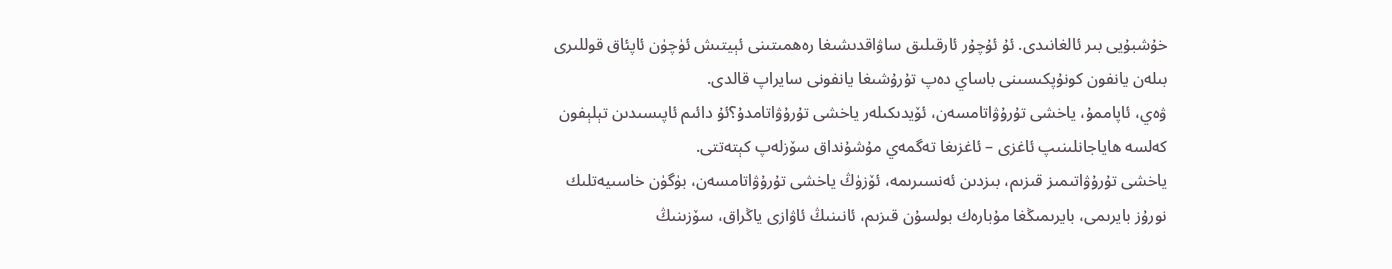خۇشبۇيى بىر ئالغانىدى. ئۇ ئۇچۇر ئارقىلىق ساۋاقدىشىغا رەھمىتىنى ئېيتىش ئۈچۈن ئاپئاق قوللىرى بىلەن يانفون كونۇپكىسىنى باساي دەپ تۇرۇشىغا يانفونى سايراپ قالدى.
ۋەي، ئاپاممۇ، ياخشى تۇرۇۋاتامسەن، ئۆيدىكىلەر ياخشى تۇرۇۋاتامدۇ؟ئۇ دائىم ئاپىسىدىن تېلېفون كەلسە ھاياجانلىنىپ ئاغزى – ئاغزىغا تەگمەي مۇشۇنداق سۆزلەپ كېتەتتى.
ياخشى تۇرۇۋاتىمىز قىزىم، بىزدىن ئەنسىرىمە، ئۆزۈڭ ياخشى تۇرۇۋاتامسەن، بۈگۈن خاسىيەتلىك نورۇز بايرىمى، بايرىمىڭغا مۇبارەك بولسۇن قىزىم، ئانىنىڭ ئاۋازى ياڭراق، سۆزىنىڭ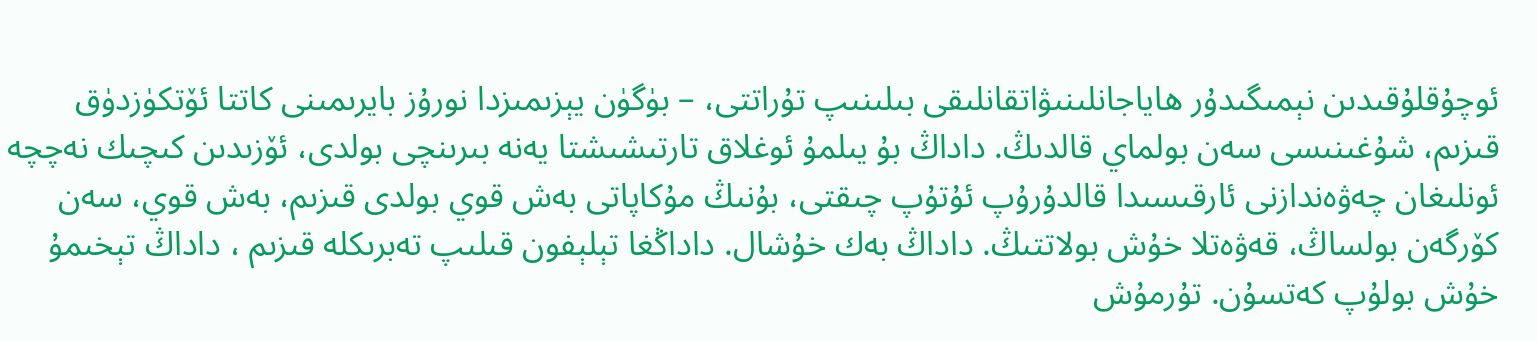ئوچۇقلۇقىدىن نېمىگىدۇر ھاياجانلىنىۋاتقانلىقى بىلىنىپ تۇراتتى، – بۈگۈن يېزىمىزدا نورۇز بايرىمىنى كاتتا ئۆتكۈزدۈق قىزىم، شۇغىنىسى سەن بولماي قالدىڭ. داداڭ بۇ يىلمۇ ئوغلاق تارتىشىشتا يەنە بىرىنچى بولدى، ئۆزىدىن كىچىك نەچچە ئونلىغان چەۋەندازنى ئارقىسىدا قالدۇرۇپ ئۇتۇپ چىقتى، بۇنىڭ مۇكاپاتى بەش قوي بولدى قىزىم، بەش قوي، سەن كۆرگەن بولساڭ، قەۋەتلا خۇش بولاتتىڭ. داداڭ بەك خۇشال. داداڭغا تېلېفون قىلىپ تەبرىكلە قىزىم ، داداڭ تېخىمۇ خۇش بولۇپ كەتسۇن. تۇرمۇش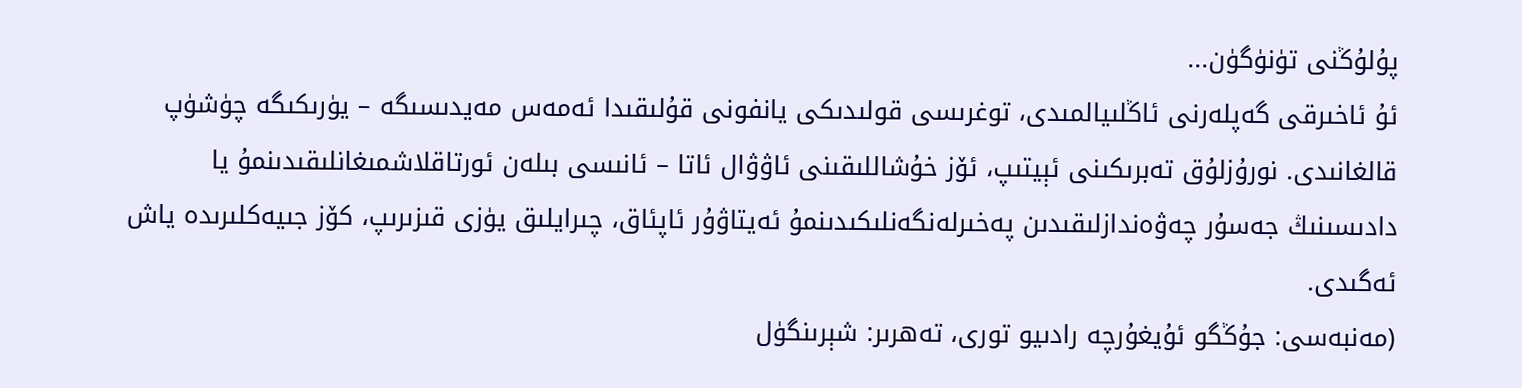پۇلۇڭنى تۈنۈگۈن...
ئۇ ئاخىرقى گەپلەرنى ئاڭلىيالمىدى، توغرىسى قولىدىكى يانفونى قۇلىقىدا ئەمەس مەيدىسىگە – يۈرىكىگە چۈشۈپ قالغانىدى. نورۇزلۇق تەبرىكىنى ئېيتىپ، ئۆز خۇشاللىقىنى ئاۋۋال ئاتا – ئانىسى بىلەن ئورتاقلاشمىغانلىقىدىنمۇ يا دادىسىنىڭ جەسۇر چەۋەندازلىقىدىن پەخىرلەنگەنلىكىدىنمۇ ئەيتاۋۇر ئاپئاق، چىرايلىق يۈزى قىزىرىپ، كۆز جىيەكلىرىدە ياش ئەگىدى.
(مەنبەسى: جۇڭگو ئۇيغۇرچە رادىيو تورى، تەھرىر: شېرىنگۈل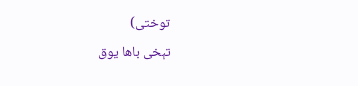توختى)
تېخى باھا يوق